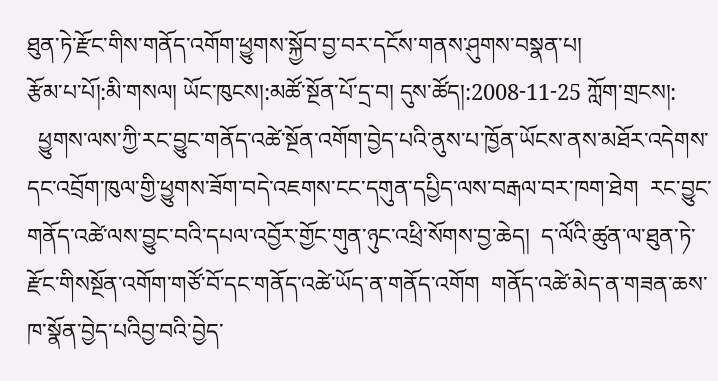ཐུན་ཏེ་རྫོང་གིས་གནོད་འགོག་ཕྱུགས་སྐྱོབ་བྱ་བར་དངོས་གནས་ཤུགས་བསྣན་པ།
རྩོམ་པ་པོ།:མི་གསལ། ཡོང་ཁུངས།:མཚོ་སྔོན་པོ་དྲ་བ། དུས་ཚོད།:2008-11-25 ཀློག་གྲངས།:
  ཕྱུགས་ལས་ཀྱི་རང་བྱུང་གནོད་འཚེ་སྔོན་འགོག་བྱེད་པའི་ནུས་པ་ཁྱོན་ཡོངས་ནས་མཐོར་འདེགས་དང་འབྲོག་ཁུལ་གྱི་ཕྱུགས་ཟོག་བདེ་འཇགས་ངང་དགུན་དཔྱིད་ལས་བརྒལ་བར་ཁག་ཐེག  རང་བྱུང་གནོད་འཚེ་ལས་བྱུང་བའི་དཔལ་འབྱོར་གྱོང་གུན་ཉུང་འཕྲི་སོགས་བྱ་ཆེད།  ད་ལོའི་ཚུན་ལ་ཐུན་ཏེ་རྫོང་གིསསྔོན་འགོག་གཙོ་བོ་དང་གནོད་འཚེ་ཡོད་ན་གནོད་འགོག  གནོད་འཚེ་མེད་ན་གཟན་ཆས་ཁ་སྣོན་བྱེད་པའིབྱ་བའི་བྱེད་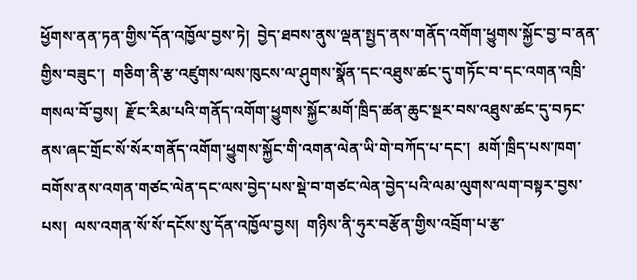ཕྱོགས་ནན་ཏན་གྱིས་དོན་འཁྱོལ་བྱས་ཏེ།  བྱེད་ཐབས་ནུས་ལྡན་སྤྱད་ནས་གནོད་འགོག་ཕྱུགས་སྐྱོང་བྱ་བ་ནན་གྱིས་བཟུང་།  གཅིག་ནི་རྩ་འཛུགས་ལས་ཁུངས་ལ་ཤུགས་སྣོན་དང་འཐུས་ཚང་དུ་གཏོང་བ་དང་འགན་འཁྲི་གསལ་བོ་བྱས།  རྫོང་རིམ་པའི་གནོད་འགོག་ཕྱུགས་སྐྱོང་མགོ་ཁྲིད་ཚན་ཆུང་སྔར་བས་འཐུས་ཚང་དུ་བཏང་ནས་ཞང་གྲོང་སོ་སོར་གནོད་འགོག་ཕྱུགས་སྐྱོང་གི་འགན་ལེན་ཡི་གེ་བཀོད་པ་དང་།  མགོ་ཁྲིད་པས་ཁག་བགོས་ནས་འགན་གཙང་ལེན་དང་ལས་བྱེད་པས་སྡེ་བ་གཙང་ལེན་བྱེད་པའི་ལམ་ལུགས་ལག་བསྟར་བྱས་པས།  ལས་འགན་སོ་སོ་དངོས་སུ་དོན་འཁྱོལ་བྱས།  གཉིས་ནི་ཧུར་བརྩོན་གྱིས་འབྲོག་པ་རྩ་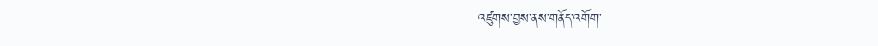འཛུགས་བྱས་ནས་གནོད་འགོག་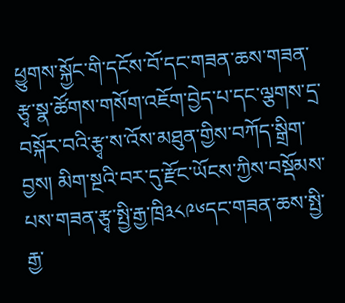ཕྱུགས་སྐྱོང་གི་དངོས་བོ་དང་གཟན་ཆས་གཟན་རྩྭ་སྣ་ཚོགས་གསོག་འཇོག་བྱེད་པ་དང་ལྕགས་དྲ་བསྐོར་བའི་རྩྭ་ས་འོས་མཐུན་གྱིས་བཀོད་སྒྲིག་བྱས། མིག་སྔའི་བར་དུ་རྫོང་ཡོངས་ཀྱིས་བསྡོམས་པས་གཟན་རྩྭ་སྤྱི་རྒྱ་ཁྲི༣༨༩༦དང་གཟན་ཆས་སྤྱི་རྒྱ་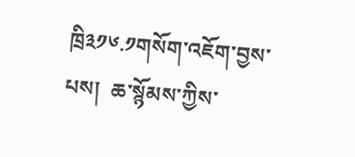ཁྲི༣༡༦.༡གསོག་འཇོག་བྱས་པས།  ཆ་སྙོམས་ཀྱིས་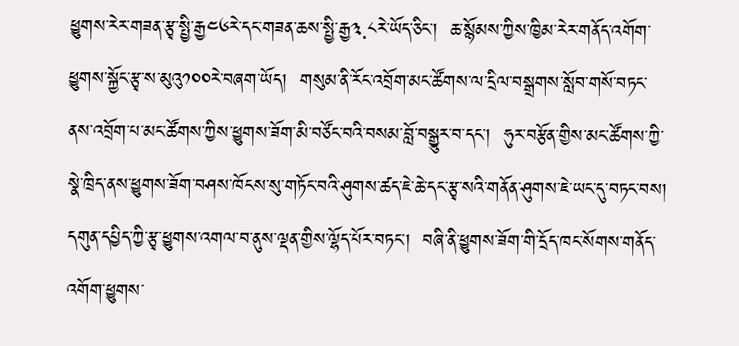ཕྱུགས་རེར་གཟན་རྩྭ་སྤྱི་རྒྱ༤༦རེ་དང་གཟན་ཆས་སྤྱི་རྒྱ༣.༨རེ་ཡོད་ཅིང་།  ཆ་སྙོམས་ཀྱིས་ཁྱིམ་རེར་གནོད་འགོག་ཕྱུགས་སྐྱོང་རྩྭ་ས་མུའུ༡༠༠རེ་བཞག་ཡོད།  གསུམ་ནི་རོང་འབྲོག་མང་ཚོགས་ལ་དྲིལ་བསྒྲགས་སློབ་གསོ་བཏང་ནས་འབྲོག་པ་མང་ཚོགས་ཀྱིས་ཕྱུགས་ཟོག་མི་བཙོང་བའི་བསམ་བློ་བསྒྱུར་བ་དང་།  ཧུར་བརྩོན་གྱིས་མང་ཚོགས་ཀྱི་སྣེ་ཁྲིད་ནས་ཕྱུགས་ཟོག་བཤས་ཁོངས་སུ་གཏོང་བའི་ཤུགས་ཚད་ཇེ་ཆེ་དང་རྩྭ་སའི་གནོན་ཤུགས་ཇེ་ཡང་དུ་བཏང་བས།  དགུན་དཔྱིད་ཀྱི་རྩྭ་ཕྱུགས་འགལ་བ་ནུས་ལྡན་གྱིས་ལྷོད་པོར་བཏང་།  བཞི་ནི་ཕྱུགས་ཟོག་གི་དྲོད་ཁང་སོགས་གནོད་འགོག་ཕྱུགས་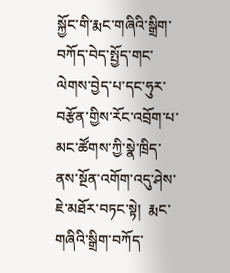སྐྱོང་གི་རྨང་གཞིའི་སྒྲིག་བཀོད་བེད་སྤྱོད་གང་ལེགས་བྱེད་པ་དང་ཧུར་བརྩོན་གྱིས་རོང་འབྲོག་པ་མང་ཚོགས་ཀྱི་སྣེ་ཁྲིད་ནས་སྔོན་འགོག་འདུ་ཤེས་ཇེ་མཐོར་བཏང་སྟེ།  རྨང་གཞིའི་སྒྲིག་བཀོད་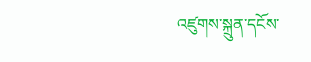འཛུགས་སྐྲུན་དངོས་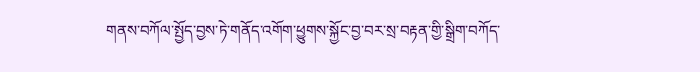གནས་བཀོལ་སྤྱོད་བྱས་ཏེ་གནོད་འགོག་ཕྱུགས་སྐྱོང་བྱ་བར་སྲ་བརྟན་གྱི་སྒྲིག་བཀོད་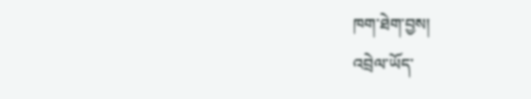ཁག་ཐེག་བྱས།
འབྲེལ་ཡོད་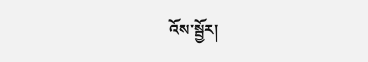འོས་སྦྱོར།